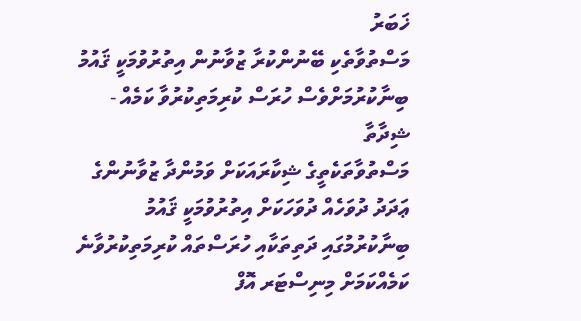ޚަބަރު
މަސްތުވާތެކި ބޭނުންކުރާ ޒުވާނުން އިތުރުވުމަކީ ޤައުމު ބިނާކުރުމަށްވެސް ހުރަސް ކުރިމަތިކުރުވާ ކަމެއް - ޝިދާތާ
މަސްތުވާތަކެތީގެ ޝިކާރައަކަށް ވަމުންދާ ޒުވާނުންގެ ޢަދަދު ދުވަހެއް ދުވަހަކަށް އިތުރުވުމަކީ ޤައުމު ބިނާކުރުމުގައި ދަތިތަކާއި ހުރަސްތައް ކުރިމަތިކުރުވާނެ ކަމެއްކަމަށް މިނިސްޓަރ އޮފް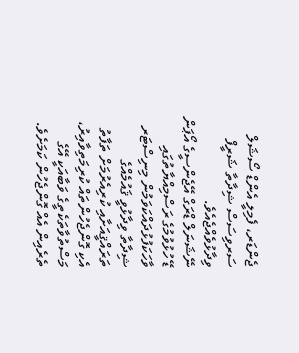ޖެންޑަރ، ފެމިލީ އެންޑް ސޯޝަލް ސަރވިސަސް ޝިދާތާ ޝަރީފް ވިދާޅުވެއްޖެއެވެ.
ނޭޝަނަލް ޑްރަގް އޭޖެންސީގެ އޯޕަން ޑޭ ހުޅުވުމުގެ ރަސްމިއްޔާތުގައި ވާހަކަފުޅުދައްކަވަމުން މިނިސްޓަރ ޝިދާތާ ވިދާޅުވީ ޤައުމެއްގެ ތަރައްޤީއަށާއި ކުރިއެރުމަށް ތަފާތު އެކި ގޮންޖެހުންތައް ކުރިމަތިވާއިރު، މަސްތުވާތަކެތީގެ ވަބާއަކީ އޭގެ ތެރެއިން އެއް ގޮންޖެހުން ކަމަށެވެ.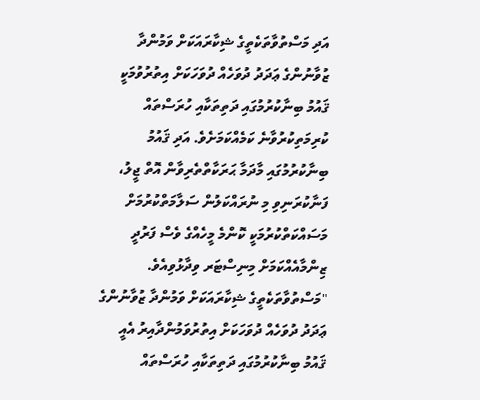އަދި މަސްތުވާތަކެތީގެ ޝިކާރައަކަށް ވަމުންދާ ޒުވާނުންގެ ޢަދަދު ދުވަހެއް ދުވަހަކަށް އިތުރުވުމަކީ ޤައުމު ބިނާކުރުމުގައި ދަތިތަކާއި ހުރަސްތައް ކުރިމަތިކުރުވާނެ ކަމެއްކަމަށެވެ. އަދި ޤައުމު ބިނާކުރުމުގައި މާދަމާ ޙަރަކާތްތެރިވާން އޮތް ޖީލު، ފަނާކުރަނިވި މި ނުރައްކަލުން ސަލާމަތްކުރުމަށް މަސައްކަތްކުރުމަކީ ކޮންމެ މީހެއްގެ ވެސް ފަރުދީ ޒިންމާއެއްކަމަށް މިނިސްޓަރ ވިދާޅުވިއެވެ.
"މަސްތުވާތަކެތީގެ ޝިކާރައަކަށް ވަމުންދާ ޒުވާނުންގެ ޢަދަދު ދުވަހެއް ދުވަހަކަށް އިތުރުވަމުންދާއިރު އެއީ ޤައުމު ބިނާކުރުމުގައި ދަތިތަކާއި ހުރަސްތައް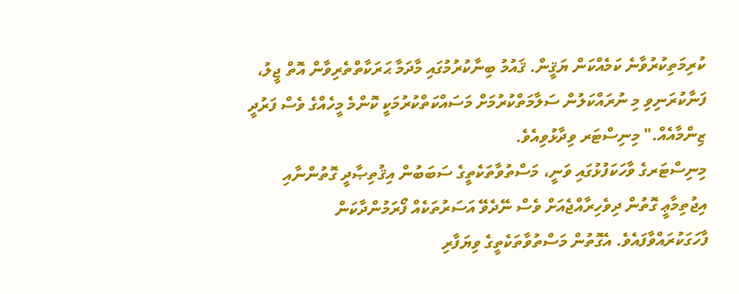ކުރިމަތިކުރުވާނެ ކަމެއްކަން ޔަޤީން. ޤައުމު ބިނާކުރުމުގައި މާދަމާ ޙަރަކާތްތެރިވާން އޮތް ޖީލު، ފަނާކުރަނިވި މި ނުރައްކަލުން ސަލާމަތްކުރުމަށް މަސައްކަތްކުރުމަކީ ކޮންމެ މީހެއްގެ ވެސް ފަރުދީ ޒިންމާއެއް." މިނިސްޓަރ ވިދާޅުވިއެވެ.
މިނިސްޓަރގެ ވާހަކަފުޅުގައި ވަނީ، މަސްތުވާތަކެތީގެ ސަބަބުން އިޤުތިޞާދީ ގޮތުންނާއި އިޖުތިމާޢީ ގޮތުން ދިވެހިރާއްޖެއަށް ވެސް ނޭދެވޭ އަސަރުތަކެއް ފޯރަމުންދާކަން ފާހަގަކުރައްވާފައެވެ. އެގޮތުން މަސްތުވާތަކެތީގެ ވިޔަފާރި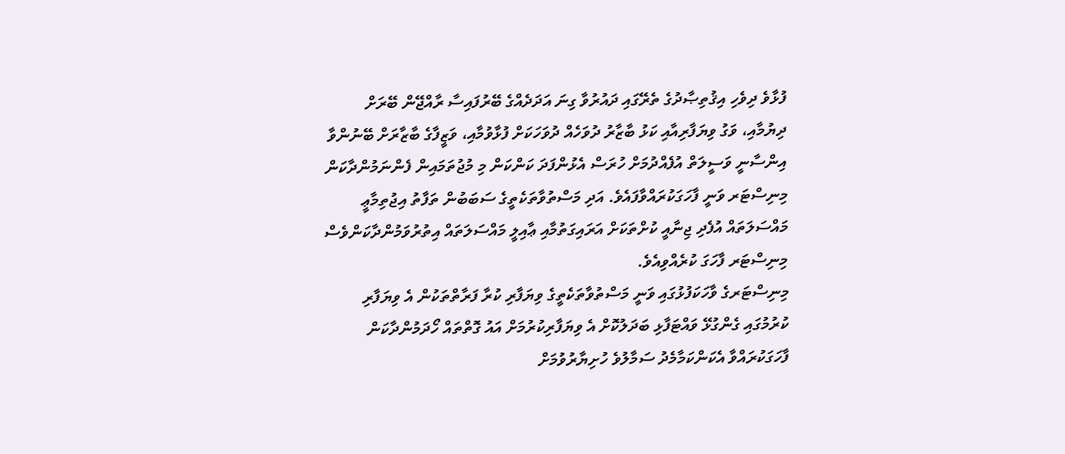ފުޅާވެ ދިވެހި އިޤުތިޞާދުގެ ތެރޭގައި ދައުރުވާ ގިނަ އަދަދެއްގެ ބޭރުފައިސާ ރާއްޖޭން ބޭރަށް ދިޔުމާއި، ވަގު ވިޔަފާރިއާއި ކަޅު ބާޒާރު ދުވަހެއް ދުވަހަކަށް ފުޅާވުމާއި، ވަޒީފާގެ ބާޒާރަށް ބޭނުންވާ އިންސާނީ ވަސީލަތް އުފެއްދުމަށް ހުރަސް އެޅުންފަދަ ކަންކަން މި މުޖުތަމައިން ފެންނަމުންދާކަން މިނިސްޓަރ ވަނީ ފާހަގަކުރައްވާފައެވެ. އަދި މަސްތުވާތަކެތީގެ ސަބަބުން ތަފާތު އިޖުތިމާޢީ މައްސަލަތައް އުފެދި ޖިނާއީ ކުށްތަކަށް އަރައިގަތުމާއި ޢާއިލީ މައްސަލަތައް އިތުރުވަމުންދާކަންވެސް މިނިސްޓަރ ފާހަގަ ކުރެއްވިއެވެ.
މިނިސްޓަރގެ ވާހަކަފުޅުގައި ވަނީ މަސްތުވާތަކެތީގެ ވިޔަފާރި ކުރާ ފަރާތްތަކުން އެ ވިޔަފާރި ކުރުމުގައި ގެންގުޅޭ ވައްޓަފާޅި ބަދަލުކޮށް އެ ވިޔަފާރިކުރުމަށް އައު ގޮތްތައް ހޯދަމުންދާކަން ފާހަގަކުރައްވާ އެކަންކަމާމެދު ސަމާލުވެ ހުށިޔާރުވުމަށް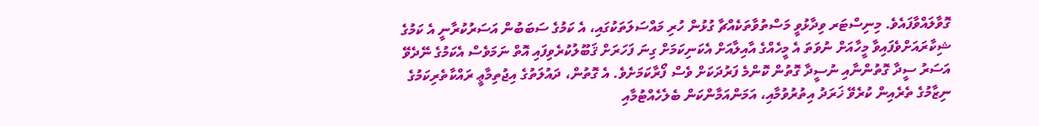ގޮވާލައްވާފައެވެ. މިނިސްޓަރ ވިދާޅުވީ މަސްތުވާތަކެއްޗާ ގުޅުން ހުރި މައްސަލަތަކުގައި، އެ ކަމުގެ ސަބަބުން އަސަރުކުރާނީ އެ ކަމުގެ ޝިކާރައަށްވެފައިވާ މީހާއަށް ނުވަތަ އެ މީހެއްގެ އާއިލާއަށް އެކަނިކަމަށް ގިނަ ފަހަރަށް ޤަބޫލުކުރެވިފައި އޮތް ނަމަވެސް އެކަމުގެ ނޭދެވޭ އަސަރު ސީދާ ގޮތުންނާއި ނުސީދާ ގޮތުން ކޮންމެ ފަރުދަކަށް ވެސް ފޯރާކަމަށެވެ. އެ ގޮތުން، ދައުލަތުގެ އިޖުތިމާޢީ ރައްކާތެރިކަމުގެ ނިޒާމުގެ ތެރެއިން ކުރެވޭ ޚަރަދު އިތުރުވުމާއި، އަމަންއަމާންކަން ބެލެހެއްޓުމާއި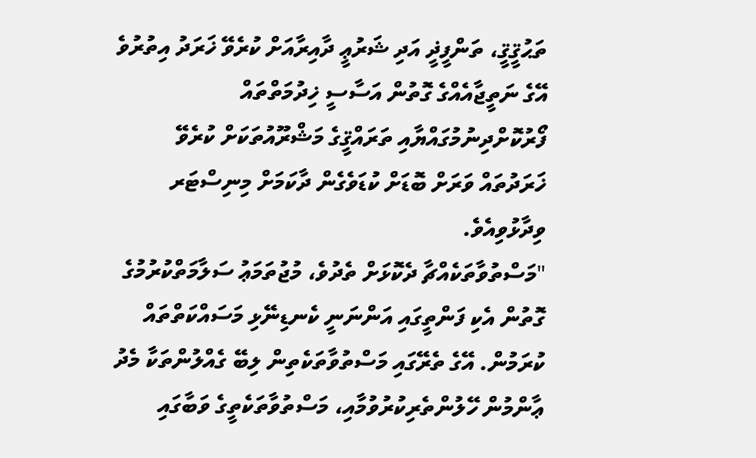ތަޙުޤީޤީ، ތަންފީޛީ އަދި ޝަރުޢީ ދާއިރާއަށް ކުރެވޭ ޚަރަދު އިތުރުވެ އޭގެ ނަތީޖާއެއްގެ ގޮތުން އަސާސީ ޚިދުމަތްތައް ފޯރުކޮށްދިނުމުގައްޔާއި ތަރައްޤީގެ މަޝްރޫއުތަކަށް ކުރެވޭ ޚަރަދުތައް ވަރަށް ބޮޑަށް ކުޑަވެގެން ދާކަމަށް މިނިސްޓަރ ވިދާޅުވިއެވެ.
"މަސްތުވާތަކެއްޗާ ދެކޮޅަށް ތެދުވެ، މުޖުތަމަޢު ސަލާމަތްކުރުމުގެ ގޮތުން އެކި ފަންތީގައި އަންނަނީ ކެނޑިނޭޅި މަސައްކަތްތައް ކުރަމުން. އޭގެ ތެރޭގައި މަސްތުވާތަކެތިން ލިބޭ ގެއްލުންތަކާ މެދު ޢާންމުން ހޭލުންތެރިކުރުވުމާއި، މަސްތުވާތަކެތީގެ ވަބާގައި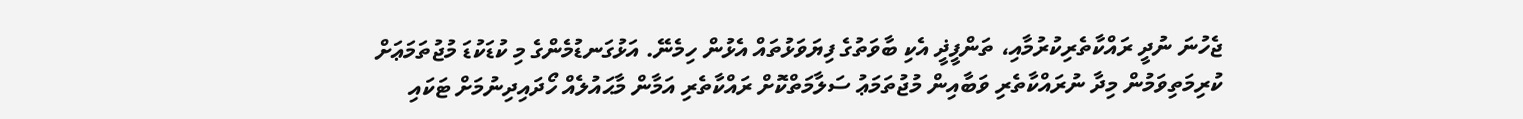ޖެހުނަ ނުދީ ރައްކާތެރިކުރުމާއި، ތަންފީޛީ އެކި ބާވަތުގެ ފިޔަވަޅުތައް އެޅުން ހިމެނޭ. އަޅުގަނޑުމެންގެ މި ކުޑަކުޑަ މުޖުތަމަޢަށް ކުރިމަތިވަމުން މިދާ ނުރައްކާތެރި ވަބާއިން މުޖުތަމަޢު ސަލާމަތްކޮށް ރައްކާތެރި އަމާން މާޙައުލެއް ހޯދައިދިނުމަށް ޓަކައި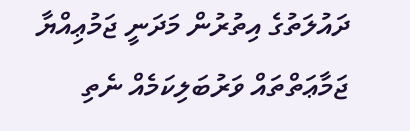ދައުލަތުގެ އިތުރުން މަދަނީ ޖަމުޢިއްޔާ ޖަމާޢަތްތައް ވަރުބަލިކަމެއް ނެތި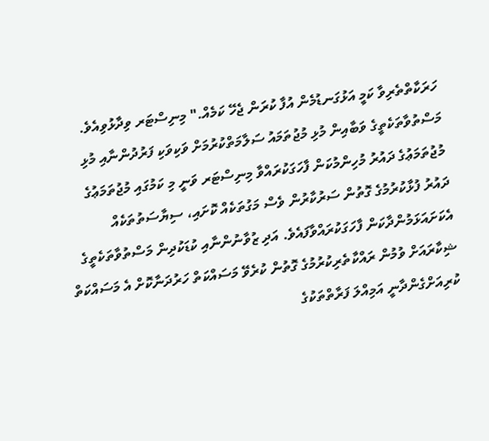ހަރަކާތްތެރިވާ ކަމީ އަޅުގަނޑުމެން އުފާ ކުރަން ޖެހޭ ކަމެއް." މިނިސްޓަރ ވިދާޅުވިއެވެ.
މަސްތުވާތަކެތީގެ ވަބާއިން މުޅި މުޖުތަމައު ސަލާމަތްކުރުމަށް ވަކިވަކި ފަރުދުންނާއި މުޅި މުޖުތަމަޢުގެ ދައުރު މުހިންމުކަން ފާހަގަކުރައްވާ މިނިސްޓަރ ވަނީ މި ކަމުގައި މުޖުތަމަޢުގެ ދައުރު ފުޅާކުރުމުގެ ގޮތުން ސަރުކާރުން ވެސް މަގުތަކެއް ކޮށައި، ސިޔާސަތުތަކެއް އެކަށައަޅަމުންދާކަން ފާހަގަކުރައްވާފައެވެ. އަދި ޒުވާނުންނާއި ކުޑަކުދިން މަސްތުވާތަކެތީގެ ޝިކާރައަށް ވުމުން ރައްކާތެރިކުރުމުގެ ގޮތުން ކުރެވޭ މަސައްކަތް ހަރުދަނާކޮށް އެ މަސައްކަތް ކުރިއަށްގެންދާނީ އަމިއްލަ ފަރާތްތަކުގެ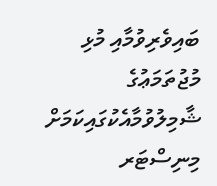ބައިވެރިވުމާއި މުޅި މުޖުތަމަޢުގެ ޝާމިލުވުމާއެކުގައިކަމަށް މިނިސްޓަރ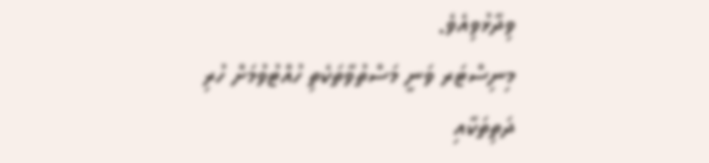ވިދާޅުވިއެވެ.
މިނިސްޓަރ ވަނީ މަސްތުވާތަކެތި ހުއްޓުވުމަށް ހުރި ދަތިތަކާއި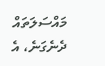މައްސަލަތައް ދެނެގަނެ، އެ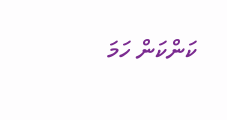ކަންކަން ހަމަ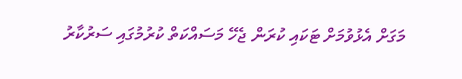މަގަށް އެޅުވުމަށް ޓަކައި ކުރަން ޖެހޭ މަސައްކަތް ކުރުމުގައި ސަރުކާރު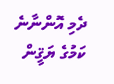ދެމި އޮންނާނެ ކަމުގެ ޔަޤީން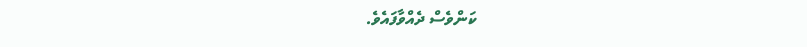ކަންވެސް ދެއްވާފައެވެ.